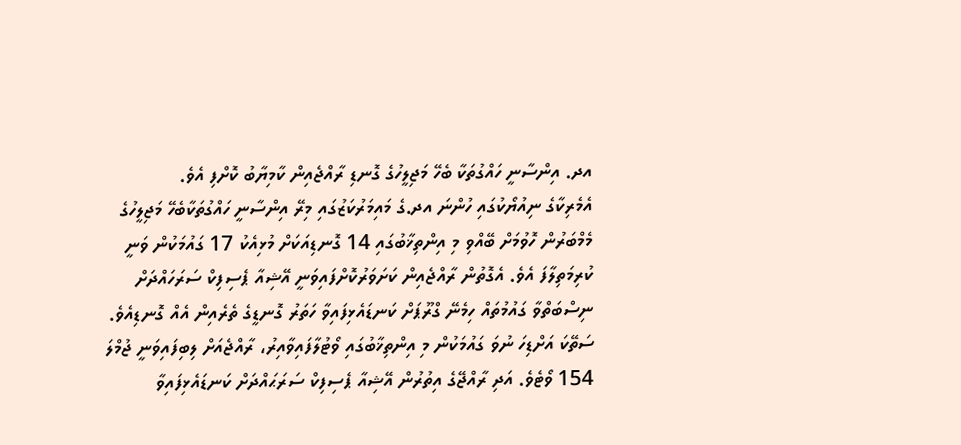އދ. އިންސާނީ ހައްގުތަކާ ބެހޭ މަޖިލީހުގެ ގޮނޑި ރާއްޖެއިން ކާމިޔާބު ކޮށްފި އެވެ.
އެމެރިކާގެ ނިއުޔޯކުގައި ހުންނަ އދ.ގެ މައިމަރުކަޒުގައި މިރޭ އިންސާނީ ހައްގުތަކާބެހޭ މަޖިލީހުގެ މެމްބަރުން ހޮވުމަށް ބޭއްވި މި އިންތިޚާބުގައި 14 ގޮނޑިއަކަށް މުޅިއެކު 17 ގައުމަކުން ވަނީ ކުރިމަތިލާފަ އެވެ. އެގޮތުން ރާއްޖެއިން ކަށަވަރުކޮށްފައިވަނީ އޭޝިއާ ޕެސިފިކް ސަރަހައްދަށް ނިސްބަތްވާ ގައުމުތައް ހިމެނޭ ގްރޫޕަށް ކަނޑައެޅިފައިވާ ހަތަރު ގޮނޑީގެ ތެރެއިން އެއް ގޮނޑިއެވެ.
ސަތޭކަ އަށްޑިހަ ނުވަ ގައުމަކުން މި އިންތިޚާބުގައި ވޯޓުލާފައިވާއިރު، ރާއްޖެއަށް ލިބިފައިވަނީ ޖުމްލަ 154 ވޯޓެވެ. އަދި ރާއްޖޭގެ އިތުރުން އޭޝިއާ ޕެސިފިކް ސަރަޙައްދަށް ކަނޑައެޅިފައިވާ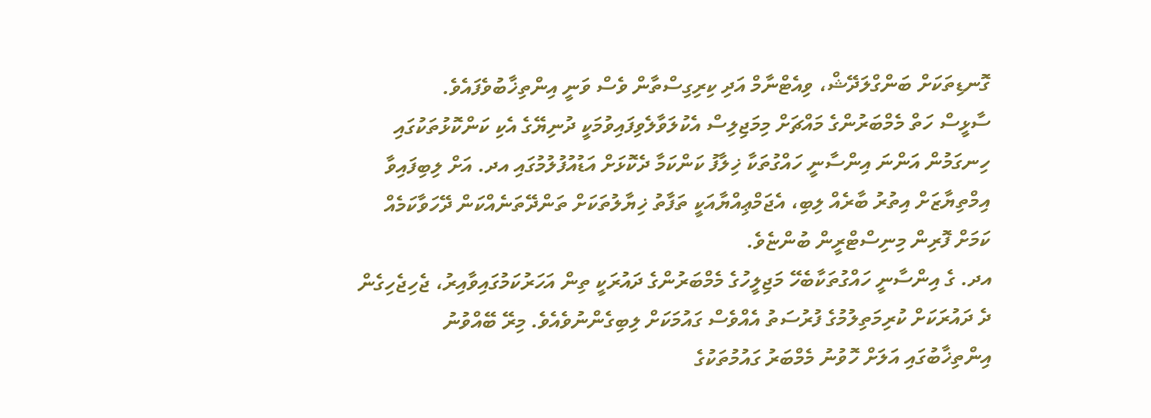ގޮނޑިތަކަށް ބަންގްލަދޭޝް، ވިއެޓްނާމް އަދި ކިރިގިސްތާން ވެސް ވަނީ އިންތިޚާބުވެފައެވެ.
ސާޅީސް ހަތް މެމްބަރުންގެ މައްޗަށް މިމަޖިލިސް އެކުލަވާލެވިފައިވުމަކީ ދުނިޔޭގެ އެކި ކަންކޮޅުތަކުގައި ހިނގަމުން އަންނަ އިންސާނީ ހައްގުތަކާ ޚިލާފު ކަންކަމާ ދެކޮޅަށް އަޑުއުފުލުމުގައި އދ. އަށް ލިބިފައިވާ އިމްތިޔާޒަށް އިތުރު ބާރެއް ލިބި، އެޖަމްޢިއްޔާއަކީ ތަފާތު ޚިޔާލުތަކަށް ތަންދޭތަނެއްކަން ދޭހަވާކަމެއް ކަމަށް ފޮރިން މިނިސްޓްރީން ބުންޏެވެ.
އދ. ގެ އިންސާނީ ހައްގުތަކާބެހޭ މަޖިލީހުގެ މެމްބަރުންގެ ދައުރަކީ ތިން އަހަރުކަމުގައިވާއިރު، ޖެހިޖެހިގެން ދެ ދައުރަކަށް ކުރިމަތިލުމުގެ ފުރުސަތު އެއްވެސް ގައުމަކަށް ލިބިގެންނުވެއެވެ. މިރޭ ބޭއްވުނު އިންތިޚާބުގައި އަލަށް ހޮވުނު މެމްބަރު ގައުމުތަކުގެ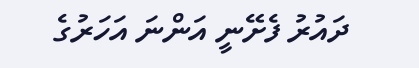ދައުރު ފެށޭނީ އަންނަ އަހަރުގެ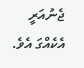ޖެނުއަރީ އެކެއްގަ އެވެ.